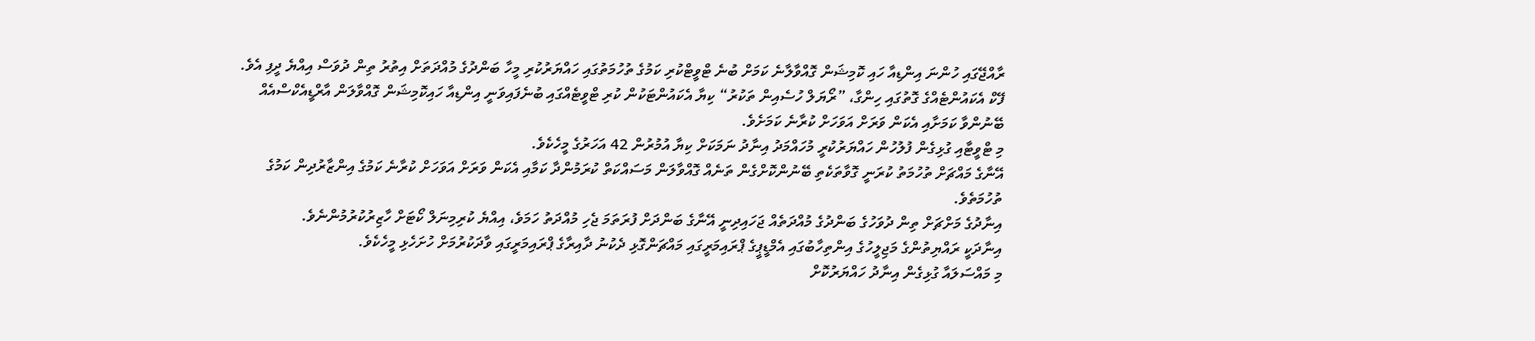ރާއްޖޭގައި ހުންނަ އިންޑިއާ ހައި ކޮމިޝަން ގޮއްވާލާނެ ކަމަށް ބުނެ ޓްވީޓްކުރި ކަމުގެ ތުހުމަތުގައި ހައްޔަރުކުރި މީހާ ބަންދުގެ މުއްދަތަށް އިތުރު ތިން ދުވަސް އިއްޔެ ދީފި އެވެ.
ފޭކް އެކައުންޓެއްގެ ގޮތުގައި ހިންގާ، ”ރޯޔަލް ހުސެއިން ތަކުރު“ ކިޔާ އެކައުންޓަކުން ކުރި ޓްވީޓެއްގައި ބުނެފައިވަނީ އިންޑިއާ ހައިކޮމިޝަން ގޮއްވާލަން އާރްޑީއެކްސްއެއް ބޭނުންވާ ކަމަށާއި އެކަން ވަރަށް އަވަހަށް ކުރާނެ ކަމަށެވެ.
މި ޓްވީޓާއި ގުޅިގެން ފުލުހުން ހައްޔަރުކުރީ މުހައްމަދު އިނާދު ނަމަކަށް ކިޔާ އުމުރުން 42 އަހަރުގެ މީހެކެވެ.
އޭނާގެ މައްޗަށް ތުހުމަތު ކުރަނީ ގޮވާތަކެތި ބޭނުންކޮށްގެން ތަނެއް ގޮއްވާލަން މަސައްކަތް ކުރަމުންދާ ކަމާއި އެކަން ވަރަށް އަވަހަށް ކުރާނެ ކަމުގެ އިންޒާރުދިން ކަމުގެ ތުހުމަތެވެ.
އިނާދުގެ މަށްޗަށް ތިން ދުވަހުގެ ބަންދުގެ މުއްދަތެއް ޖަހައިދިނީ އޭނާގެ ބަންދަށް ފުރަތަމަ ޖެހި މުއްދަތު ހަމަވެ، އިއްޔެ ކުރިމިނަލް ކޯޓަށް ހާޒިރުކުރުމުންނެވެ.
އިނާދަކީ ރައްޔިތުންގެ މަޖިލީހުގެ އިންތިހާބުގައި އެމްޑީޕީގެ ޕްރައިމަރީގައި މައްޗަންގޮޅި ދެކުނު ދާއިރާގެ ޕްރައިމަރީގައި ވާދަކުރުމަށް ހުށަހެޅި މީހެކެވެ.
މި މައްސަލައާ ގުޅިގެން އިނާދު ހައްޔަރުކޮށް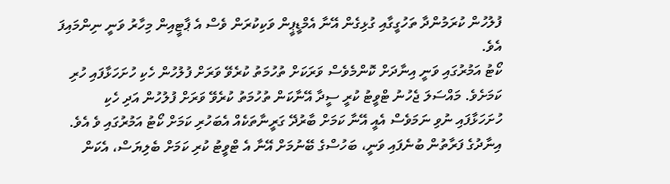ފުލުހުން ކުރަމުންދާ ތަހުގީގާއި ގުޅިގެން އޭނާ އެމްޑީޕީން ވަކިކުރަން ވެސް އެ ޕާޓީއިން މިހާރު ވަނީ ނިންމައިފަ އެވެ.
ކޯޓު އަމުރުގައި ވަނީ އިނާދަށް ކޮންމެވެސް ވަރަކަށް ތުހުމަތު ކުރެވޭ ވަރަށް ފުލުހުން ހެކި ހުށަހަޅާފައި ހުރި ކަމަށެވެ. މައްސަލަ ޖެހުނު ޓްވީޓު ކުރީ ސީދާ އޭނާކަން ތުހުމަތު ކުރެވޭ ވަރަށް ފުލުހުން އަދި ހެކި ހުށަހަޅާފައި ނުވި ނަމަވެސް އެއީ އޭނާ ކަމަށް ބާރުދޭ ގަރީނާތަކެއް އެބަހުރި ކަމަށް ކޯޓު އަމުރުގައި ވެ އެވެ.
އިނާދުގެ ފަރާތުން ބުނެފައި ވަނީ، ބަހުސްގެ ބޭނުމަށް އޭނާ އެ ޓްވީޓު ކުރި ކަމަށް ބެލިޔަސް، އެކަން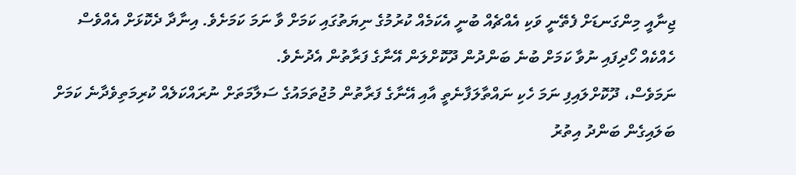ޖިނާއީ މިންގަނޑަށް ފެތޭނީ ވަކި އެއްޗެއް ބުނީ އެކަމެއް ކުރުމުގެ ނިޔަތުގައި ކަމަށް ވާ ނަމަ ކަމަށެވެ. އިނާދާ ދެކޮޅަށް އެއްވެސް ހެއްކެއް ހޯދިފައި ނުވާ ކަމަށް ބުނެ ބަންދުން ދޫކޮށްލަން އޭނާގެ ފަރާތުން އެދުނެވެ.
ނަމަވެސް، ދޫކޮށްލައިފި ނަމަ ހެކި ނައްތާލަފާނެތީ އާއި އޭނާގެ ފަރާތުން މުޖުތަމައުގެ ސަލާމަތަށް ނުރައްކަލެއް ކުރިމަތިވެދާނެ ކަމަށް ބަލައިގެން ބަންދު އިތުރު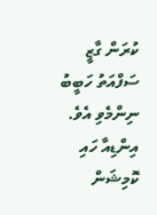ކުރަން ގާޒީ ސަފްއަތު ހަބީބު ނިންމެވި އެވެ.
އިންޑިއާ ހައި ކޮމިޝަން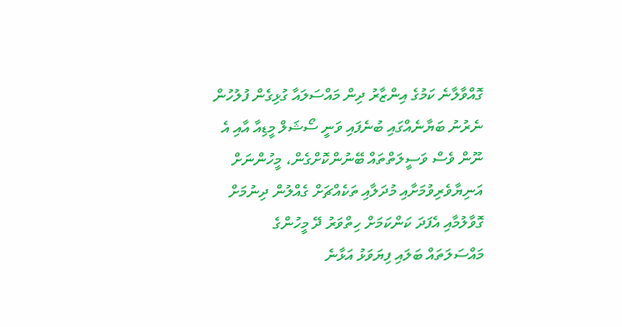ގޮއްވާލާނެ ކަމުގެ އިންޒާރު ދިން މައްސަލައާ ގުޅިގެން ފުލުހުން ނެރުނު ބަޔާނެއްގައި ބުނެފައި ވަނީ ސޯޝަލް މީޑިއާ އާއި އެ ނޫން ވެސް ވަސީލަތްތައް ބޭނުންކޮށްގެން، މީހުންނަށް އަނިޔާވެރިވުމަށާއި މުދަލާއި ތަކެއްޗަށް ގެއްލުން ދިނުމަށް ގޮވާލުމާއި އެފަދަ ކަންކަމަށް ހިތްވަރު ދޭ މީހުންގެ މައްސަލަތައް ބަލައި ފިޔަވަޅު އަޅާނެ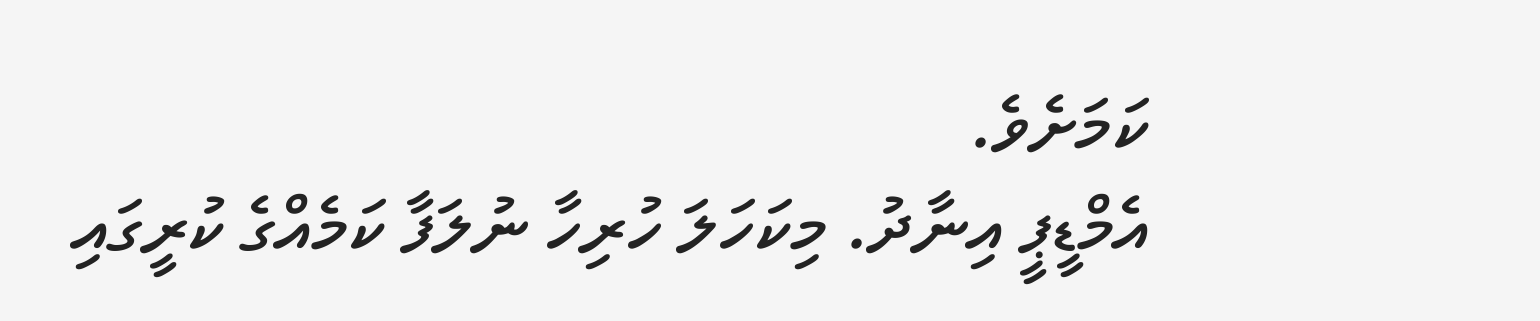ކަމަށެވެ.
އެމްޑީޕީ އިނާދު. މިކަހަލަ ހުރިހާ ނުލަފާ ކަމެއްގެ ކުރީގައި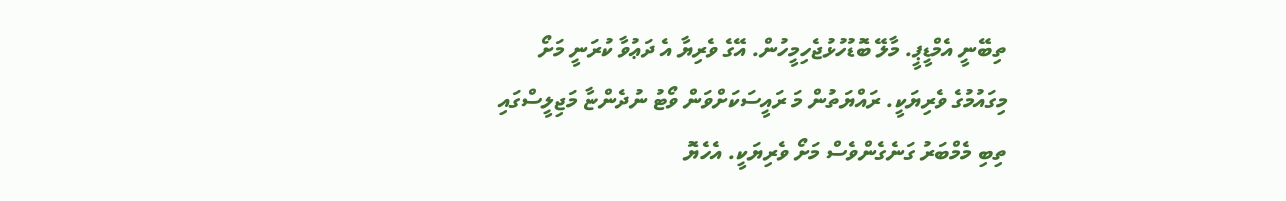ތިބޭނީ އެމްޑީޕީ. މާލޭ ބޮޑުހުޅުޖެހިމީހުން. އޭގެ ވެރިޔާ އެ ދަޢުވާ ކުރަނީ މަށޯ މިގައުމުގެ ވެރިޔަކީ. ރައްޔަތުން މަ ރައީސަކަށްވަން ވޯޓު ނުދެންޏާ މަޖިލީސްގައި ތިބި މެމްބަރު ގަނެގެންވެސް މަށޯ ވެރިޔަކީ. އެހެޔޮ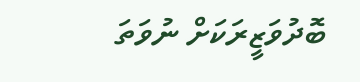ބޮދުވަޒީރަކަށް ނުވަތަ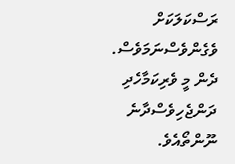ރަސްކަލަކަށް ވެގެންވެސްނަމަވެސް. ދެން މީ ވެރިކަމާހެދި ދަންޖެހިވެސްދާނެ ނޫންތޯއެވެ.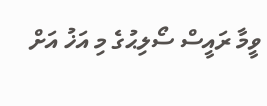ވީމާ ރައީސް ސޯލިޙުގެ މި އަޚު އަށް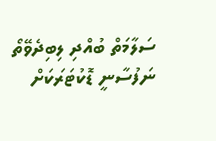ސަލާމަތް ބުއްދި ލިބިދެވޭތޯ ނަފުސާނީ ޑޮކުޓަރަކަށް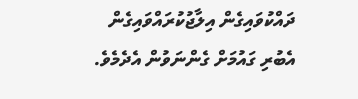ދައްކުވައިގެން އިލާޖުކުރައްވައިގެން އެބުރި ގައުމަށް ގެންނަވުން އެދެމެވެ.